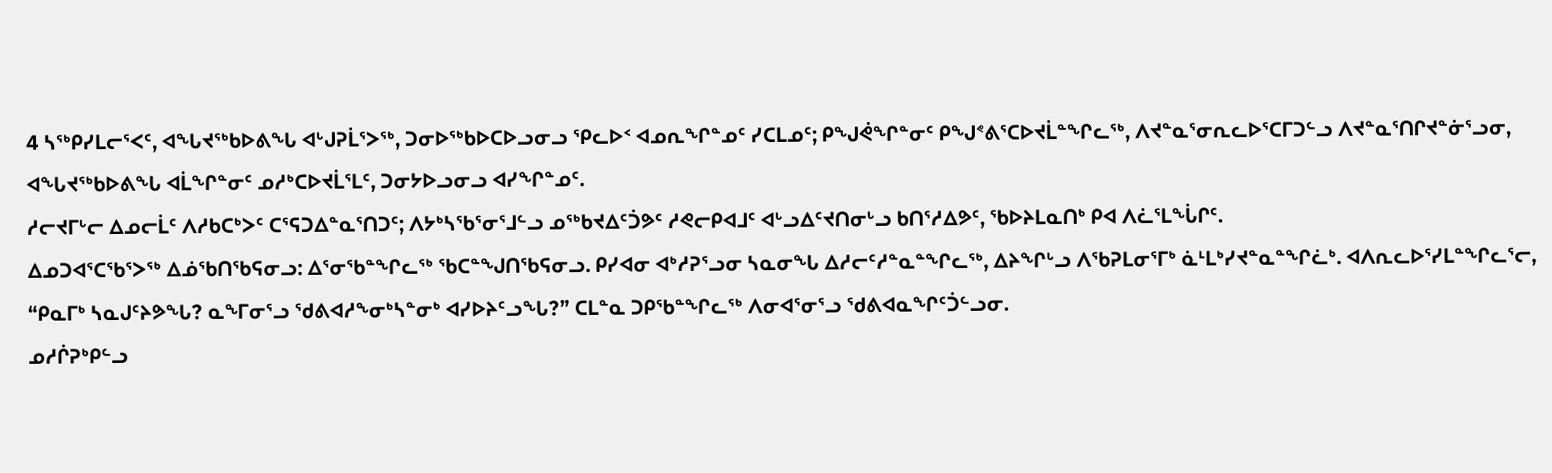4 ᓴᖅᑭᓯᒪᓕᕐᐸᑦ, ᐊᖓᔪᖅᑲᐅᕕᖓ ᐊᒡᒍᕈᒫᕐᐳᖅ, ᑐᓂᐅᖅᑲᐅᑕᐅᓗᓂᓗ ᕿᓚᐅᑉ ᐊᓄᕆᖏᓐᓄᑦ ᓯᑕᒪᓄᑦ; ᑭᖑᕚᖏᓐᓂᑦ ᑭᖑᕝᕕᕐᑕᐅᔪᒫᓐᖏᓚᖅ, ᐱᔪᓐᓇᕐᓂᕆᓚᐅᕐᑕᒥᑐᓪᓗ ᐱᔪᓐᓇᕐᑎᒋᔪᓐᓃᕐᓗᓂ, ᐊᖓᔪᖅᑲᐅᕕᖓ ᐊᒫᖏᓐᓂᑦ ᓄᓱᒃᑕᐅᔪᒫᕐᒪᑦ, ᑐᓂᔭᐅᓗᓂᓗ ᐊᓯᖏᓐᓄᑦ.
ᓱᓕᔪᒥᒡᓕ ᐃᓄᓕᒫᑦ ᐱᓱᑲᑕᒃᐳᑦ ᑕᕐᕋᑐᐃᓐᓇᕐᑎᑐᑦ; ᐱᔭᒃᓴᖃᕐᓂᕐᒧᓪᓗ ᓄᖅᑲᔪᐃᑦᑑᕗᑦ ᓱᕙᓕᑭᐊᒧᑦ ᐊᒡᓗᐃᑦᔪᑎᓂᒡᓗ ᑲᑎᕐᓱᐃᕗᑦ, ᖃᐅᔨᒪᓇᑎᒃ ᑭᐊ ᐱᓛᕐᒪᖔᒋᑦ.
ᐃᓄᑐᐊᕐᑕᖃᕐᐳᖅ ᐃᓅᖃᑎᖃᕋᓂᓗ: ᐃᕐᓂᖃᓐᖏᓚᖅ ᖃᑕᓐᖑᑎᖃᕋᓂᓗ. ᑭᓯᐊᓂ ᐊᒃᓱᕈᕐᓗᓂ ᓴᓇᓂᖓ ᐃᓱᓕᑦᓱᓐᓇᓐᖏᓚᖅ, ᐃᔨᖏᒡᓗ ᐱᖃᕈᒪᓂᕐᒥᒃ ᓈᒻᒪᒃᓯᔪᓐᓇᓐᖏᓛᒃ. ᐊᐱᕆᓚᐅᕐᓯᒪᓐᖏᓚᕐᓕ, “ᑭᓇᒥᒃ ᓴᓇᒍᑦᔨᕗᖓ? ᓇᖕᒥᓂᕐᓗ ᖁᕕᐊᓱᖕᓂᒃᓴᓐᓂᒃ ᐊᓯᐅᔨᑦᓗᖓ?” ᑕᒪᓐᓇ ᑐᑭᖃᓐᖏᓚᖅ ᐱᓂᐊᕐᓂᕐᓗ ᖁᕕᐊᓇᖏᑦᑑᓪᓗᓂ.
ᓄᓱᒌᕈᒃᑭᓪᓗ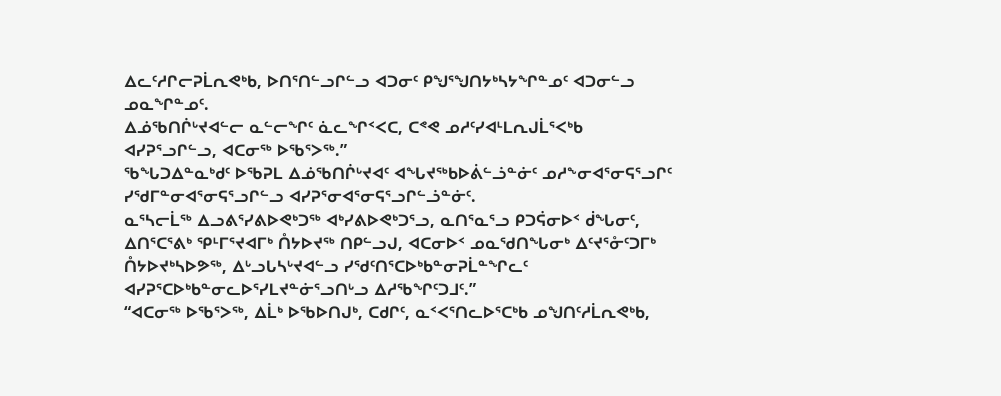ᐃᓚᑦᓱᒋᓕᕈᒫᕆᕙᒃᑲ, ᐅᑎᕐᑎᓪᓗᒋᓪᓗ ᐊᑐᓂᑦ ᑭᖑᕐᖑᑎᔭᒃᓴᔭᖏᓐᓄᑦ ᐊᑐᓂᓪᓗ ᓄᓇᖏᓐᓄᑦ.
ᐃᓅᖃᑎᒌᒡᔪᐊᓪᓕ ᓇᓪᓕᖏᑦ ᓈᓚᖏᑉᐸᑕ, ᑕᕝᕙ ᓄᓱᑦᓯᐊᒻᒪᕆᒍᒫᕐᐸᒃᑲ ᐊᓯᕈᕐᓗᒋᓪᓗ, ᐊᑕᓂᖅ ᐅᖃᕐᐳᖅ.”
ᖃᖓᑐᐃᓐᓇᒃᑯᑦ ᐅᖃᕈᒪ ᐃᓅᖃᑎᒌᒡᔪᐊᑦ ᐊᖓᔪᖅᑲᐅᕖᓪᓘᓐᓃᑦ ᓄᓱᖕᓂᐊᕐᓂᕋᕐᓗᒋᑦ ᓯᖁᒥᓐᓂᐊᕐᓂᕋᕐᓗᒋᓪᓗ ᐊᓯᕈᕐᓂᐊᕐᓂᕋᕐᓗᒋᓪᓘᓐᓃᑦ.
ᓇᕐᓴᓕᒫᖅ ᐃᓗᕕᕐᓯᕕᐅᕙᒃᑐᖅ ᐊᒃᓯᕕᐅᕙᒃᑐᕐᓗ, ᓇᑎᕐᓇᕐᓗ ᑭᑐᕌᓂᐅᑉ ᑰᖓᓂᑦ, ᐃᑎᕐᑕᕐᕕᒃ ᕿᒻᒥᕐᔪᐊᒥᒃ ᑍᔭᐅᔪᖅ ᑎᑭᓪᓗᒍ, ᐊᑕᓂᐅᑉ ᓄᓇᖁᑎᖓᓂᒃ ᐃᑦᔪᕐᓁᑦᑐᒥᒃ ᑍᔭᐅᔪᒃᓴᐅᕗᖅ, ᐃᒡᓗᒐᓴᒡᔪᐊᓪᓗ ᓯᖁᑦᑎᕐᑕᐅᒃᑲᓐᓂᕈᒫᓐᖏᓚᑦ ᐊᓯᕈᕐᑕᐅᒃᑲᓐᓂᓚᐅᕐᓯᒪᔪᓐᓃᕐᓗᑎᒡᓗ ᐃᓱᖃᖏᑦᑐᒧᑦ.”
“ᐊᑕᓂᖅ ᐅᖃᕐᐳᖅ, ᐃᒫᒃ ᐅᖃᐅᑎᒍᒃ, ᑕᑯᒋᑦ, ᓇᑉᐸᕐᑎᓚᐅᕐᑕᒃᑲ ᓄᖑᑎᑦᓱᒫᕆᕙᒃᑲ,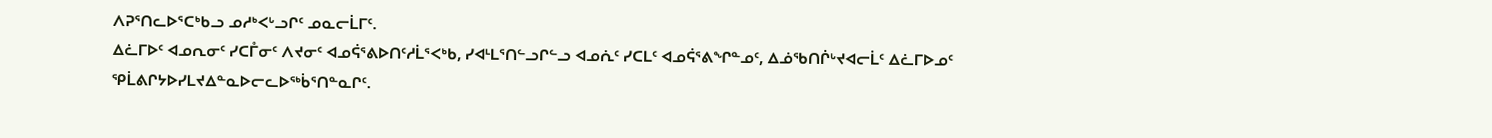ᐱᕈᕐᑎᓚᐅᕐᑕᒃᑲᓗ ᓄᓱᒃᐸᒡᓗᒋᑦ ᓄᓇᓕᒫᒥᑦ.
ᐃᓛᒥᐅᑦ ᐊᓄᕆᓂᑦ ᓯᑕᒤᓂᑦ ᐱᔪᓂᑦ ᐊᓄᕌᕐᕕᐅᑎᑦᓱᒫᕐᐸᒃᑲ, ᓯᐊᒻᒪᕐᑎᓪᓗᒋᓪᓗ ᐊᓄᕇᑦ ᓯᑕᒪᑦ ᐊᓄᕌᕐᕕᖏᓐᓄᑦ, ᐃᓅᖃᑎᒌᒡᔪᐊᓕᒫᑦ ᐃᓛᒥᐅᓄᑦ ᕿᒫᕕᒋᔭᐅᓯᒪᔪᐃᓐᓇᐅᓕᓚᐅᖅᑳᕐᑎᓐᓇᒋᑦ.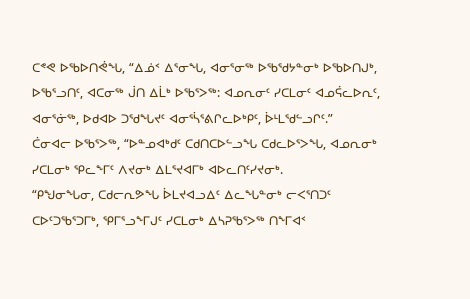ᑕᕝᕙ ᐅᖃᐅᑎᕚᖓ, “ᐃᓅᑉ ᐃᕐᓂᖓ, ᐊᓂᕐᓂᖅ ᐅᖃᖁᔭᓐᓂᒃ ᐅᖃᐅᑎᒍᒃ, ᐅᖃᕐᓗᑎᑦ, ᐊᑕᓂᖅ ᒎᑎ ᐃᒫᒃ ᐅᖃᕐᐳᖅ: ᐊᓄᕆᓂᑦ ᓯᑕᒪᓂᑦ ᐊᓄᕌᓚᐅᕆᑦ, ᐊᓂᕐᓃᖅ, ᐅᑯᐊᐅ ᑐᖁᖓᔪᑦ ᐊᓂᕐᓵᕐᕕᒋᓚᐅᒃᑭᑦ, ᐆᒻᒪᖁᓪᓗᒋᑦ.”
ᑖᓂᐊᓕ ᐅᖃᕐᐳᖅ, “ᐅᓐᓄᐊᒃᑯᑦ ᑕᑯᑎᑕᐅᓪᓗᖓ ᑕᑯᓚᐅᕐᐳᖓ, ᐊᓄᕆᓂᒃ ᓯᑕᒪᓂᒃ ᕿᓚᖕᒥᑦ ᐱᔪᓂᒃ ᐃᒪᕐᔪᐊᒥᒃ ᐊᐅᓚᑎᑦᓯᔪᓂᒃ.
“ᑭᖑᓂᖓᓂ, ᑕᑯᓕᕆᕗᖓ ᐆᒪᔪᐊᓗᐃᑦ ᐃᓚᖓᓐᓂᒃ ᓕᐸᕐᑎᑐᑦ ᑕᐅᑦᑐᖃᕐᑐᒥᒃ, ᕿᒥᕐᓗᖕᒥᒍᑦ ᓯᑕᒪᓂᒃ ᐃᓴᕈᖃᕐᐳᖅ ᑎᖕᒥᐊᑉ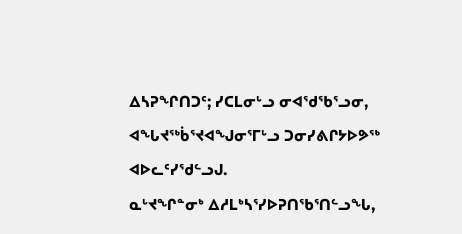ᐃᓴᕈᖏᑎᑐᑦ; ᓯᑕᒪᓂᒡᓗ ᓂᐊᖁᖃᕐᓗᓂ, ᐊᖓᔪᖅᑳᕐᔪᐊᖑᓂᕐᒥᒡᓗ ᑐᓂᓯᕕᒋᔭᐅᕗᖅ ᐊᐅᓚᑦᓯᖁᓪᓗᒍ.
ᓇᒡᔪᖏᓐᓂᒃ ᐃᓱᒪᒃᓴᕐᓯᐅᕈᑎᖃᕐᑎᓪᓗᖓ,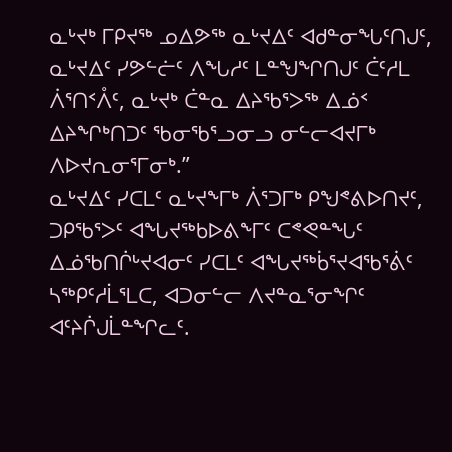ᓇᒡᔪᒃ ᒥᑭᔪᖅ ᓄᐃᕗᖅ ᓇᒡᔪᐃᑦ ᐊᑯᓐᓂᖓᑦᑎᒍᑦ, ᓇᒡᔪᐃᑦ ᓯᕗᓪᓖᑦ ᐱᖓᓱᑦ ᒪᓐᖑᖏᑎᒍᑦ ᑖᑦᓱᒪ ᐲᕐᑎᑉᐰᑦ, ᓇᒡᔪᒃ ᑖᓐᓇ ᐃᔨᖃᕐᐳᖅ ᐃᓅᑉ ᐃᔨᖏᒃᑎᑐᑦ ᖃᓂᖃᕐᓗᓂᓗ ᓂᓪᓕᐊᔪᒥᒃ ᐱᐅᔪᕆᓂᕐᒥᓂᒃ.”
ᓇᒡᔪᐃᑦ ᓯᑕᒪᑦ ᓇᒡᔪᖕᒥᒃ ᐲᕐᑐᒥᒃ ᑭᖑᕝᕕᐅᑎᔪᑦ, ᑐᑭᖃᕐᐳᑦ ᐊᖓᔪᖅᑲᐅᕕᖕᒥᑦ ᑕᕝᕙᓐᖓᑦ ᐃᓅᖃᑎᒌᒡᔪᐊᓂᑦ ᓯᑕᒪᑦ ᐊᖓᔪᖅᑳᕐᔪᐊᖃᕐᕖᑦ ᓴᖅᑭᑦᓱᒫᕐᒪᑕ, ᐊᑐᓂᓪᓕ ᐱᔪᓐᓇᕐᓂᖏᑦ ᐊᑦᔨᒌᒍᒫᓐᖏᓚᑦ.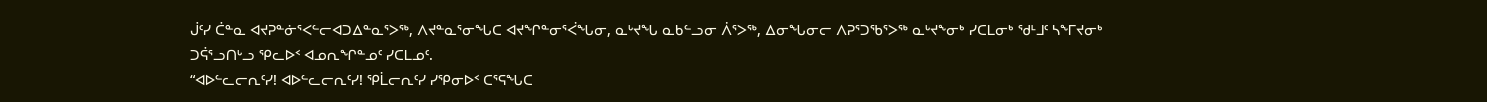ᒎᑦᓯ ᑖᓐᓇ ᐊᔪᕈᓐᓃᕐᐸᓪᓕᐊᑐᐃᓐᓇᕐᐳᖅ, ᐱᔪᓐᓇᕐᓂᖓᑕ ᐊᔪᖏᓐᓂᕐᐹᖓᓂ, ᓇᒡᔪᖓ ᓇᑲᓪᓗᓂ ᐲᕐᐳᖅ, ᐃᓂᖓᓂᓕ ᐱᕈᕐᑐᖃᕐᐳᖅ ᓇᒡᔪᖕᓂᒃ ᓯᑕᒪᓂᒃ ᖁᒻᒧᑦ ᓴᖕᒥᔪᓂᒃ ᑐᕌᕐᓗᑎᒡᓗ ᕿᓚᐅᑉ ᐊᓄᕆᖏᓐᓄᑦ ᓯᑕᒪᓄᑦ.
“ᐊᐅᓪᓚᓕᕆᑦᓯ! ᐊᐅᓪᓚᓕᕆᑦᓯ! ᕿᒫᓕᕆᑦᓯ ᓯᕿᓂᐅᑉ ᑕᕐᕋᖓᑕ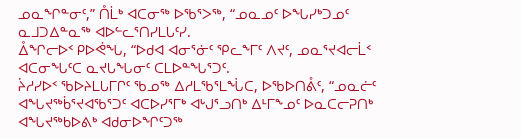ᓄᓇᖏᓐᓂᑦ,” ᑍᒫᒃ ᐊᑕᓂᖅ ᐅᖃᕐᐳᖅ, “ᓄᓇᓄᑦ ᐅᖓᓯᒃᑐᓄᑦ ᓇᒧᑐᐃᓐᓇᖅ ᐊᐅᓪᓚᕐᑎᓯᒪᒐᑦᓯ.
ᐂᖏᓕᐅᑉ ᑭᐅᕚᖓ, “ᐅᑯᐊ ᐊᓂᕐᓃᑦ ᕿᓚᖕᒥᑦ ᐱᔪᑦ, ᓄᓇᕐᔪᐊᓕᒫᑉ ᐊᑕᓂᖓᑦᑕ ᓇᔪᒐᖓᓂᑦ ᑕᒪᐅᓐᖓᕐᑐᑦ.
ᔩᓱᓯᐅᑉ ᖃᐅᔨᒪᒐᒥᒋᑦ ᖃᓄᖅ ᐃᓱᒪᖃᕐᒪᖔᑕ, ᐅᖃᐅᑎᕔᑦ, “ᓄᓇᓖᑦ ᐊᖓᔪᖅᑳᕐᔪᐊᖃᕐᑐᑦ ᐊᑕᐅᓯᕐᒥᒃ ᐊᒡᒍᕐᓗᑎᒃ ᐃᒻᒥᖕᓄᑦ ᐅᓇᑕᓕᕈᑎᒃ ᐊᖓᔪᖅᑲᐅᕕᒃ ᐊᑯᓂᐅᖏᑦᑐᖅ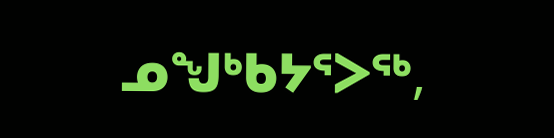ᓄᖑᒃᑲᔭᕐᐳᖅ,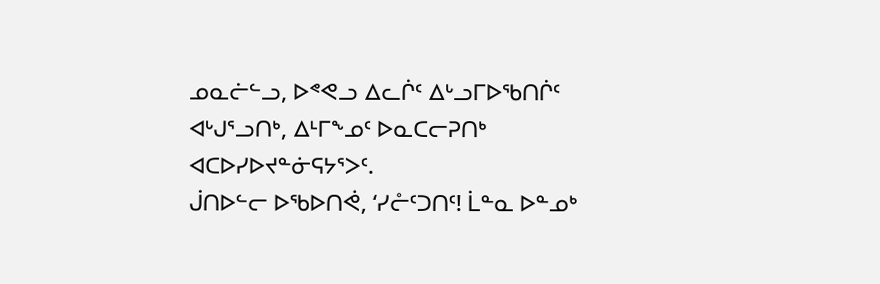ᓄᓇᓖᓪᓗ, ᐅᕝᕙᓗ ᐃᓚᒌᑦ ᐃᒡᓗᒥᐅᖃᑎᒌᑦ ᐊᒡᒍᕐᓗᑎᒃ, ᐃᒻᒥᖕᓄᑦ ᐅᓇᑕᓕᕈᑎᒃ ᐊᑕᐅᓯᐅᔪᓐᓃᕋᔭᕐᐳᑦ.
ᒎᑎᐅᓪᓕ ᐅᖃᐅᑎᕚ, ‘ᓯᓔᑦᑐᑎᑦ! ᒫᓐᓇ ᐅᓐᓄᒃ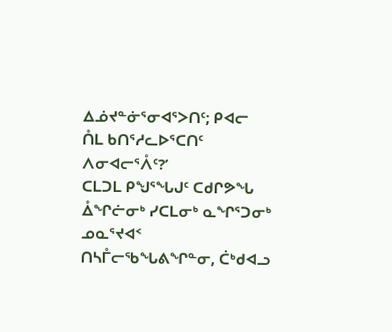ᐃᓅᔪᓐᓃᕐᓂᐊᕐᐳᑎᑦ; ᑭᐊᓕ ᑍᒪ ᑲᑎᕐᓱᓚᐅᕐᑕᑎᑦ ᐱᓂᐊᓕᕐᐰᑦ?’
ᑕᒪᑐᒪ ᑭᖑᕐᖓᒍᑦ ᑕᑯᒋᕗᖓ ᐂᖏᓖᓂᒃ ᓯᑕᒪᓂᒃ ᓇᖏᕐᑐᓂᒃ ᓄᓇᕐᔪᐊᑉ ᑎᓴᒤᓕᖃᖓᕕᖏᓐᓂ, ᑖᒃᑯᐊᓗ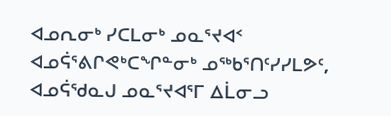ᐊᓄᕆᓂᒃ ᓯᑕᒪᓂᒃ ᓄᓇᕐᔪᐊᑉ ᐊᓄᕌᕐᕕᒋᕙᒃᑕᖏᓐᓂᒃ ᓄᖅᑲᕐᑎᑦᓯᓯᒪᕗᑦ, ᐊᓄᕌᖁᓇᒍ ᓄᓇᕐᔪᐊᕐᒥ ᐃᒫᓂᓗ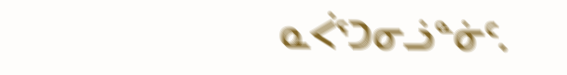ᓇᐹᕐᑐᓂᓘᓐᓃᑦ.